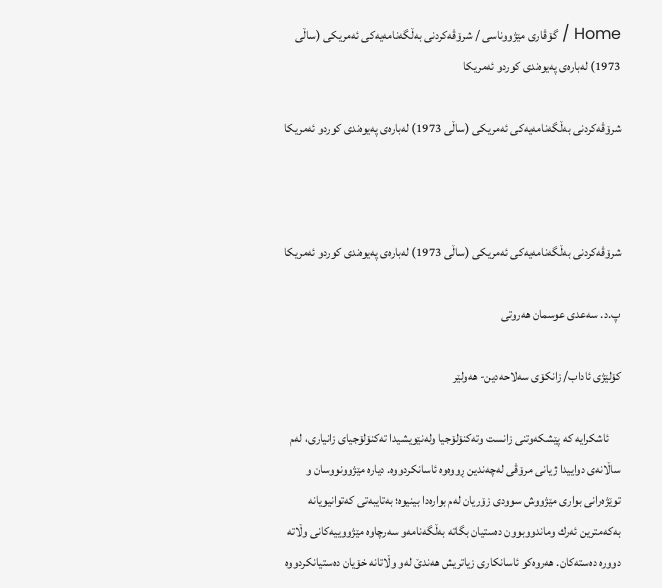Home / گۆڤاری مێژووناسی / شرۆڤه‌كردنی به‌ڵگه‌نامه‌یه‌كی ئه‌مریكی (ساڵی 1973) له‌باره‌ی په‌یوه‌ندی كوردو ئه‌مریكا

شرۆڤه‌كردنی به‌ڵگه‌نامه‌یه‌كی ئه‌مریكی (ساڵی 1973) له‌باره‌ی په‌یوه‌ندی كوردو ئه‌مریكا



شرۆڤه‌كردنی به‌ڵگه‌نامه‌یه‌كی ئه‌مریكی (ساڵی 1973) له‌باره‌ی په‌یوه‌ندی كوردو ئه‌مریكا

پ.د. سه‌عدی عوسمان هه‌روتی

كۆلێژی ئاداب/ زانكۆی سه‌لاحه‌دین- هه‌ولێر

     ئاشكرایه‌ كه‌ پێشكه‌وتنی زانست وته‌كنۆلۆجیا وله‌نێویشیدا ته‌كنۆلۆجیای زانیاری، له‌م ساڵانه‌ی دواییدا ژیانی مرۆڤی له‌چه‌ندین ڕووه‌وه‌ ئاسانكردووه‌. دیاره‌ مێژوونووسان و توێژه‌رانی بواری مێژووش سوودی زۆریان له‌م بواره‌دا بینیوه‌؛ به‌تایبه‌تی كه‌توانیویانه‌ به‌كه‌مترین ئه‌رك وماندووبوون ده‌ستیان بگاته‌ به‌ڵگه‌نامه‌و سه‌رچاوه‌ مێژووییه‌كانی وڵاته‌ دووره‌ ده‌سته‌كان. هه‌روه‌كو ئاسانكاری زیاتریش هه‌ندێ له‌و وڵاتانه‌ خۆیان ده‌ستیانكردووه‌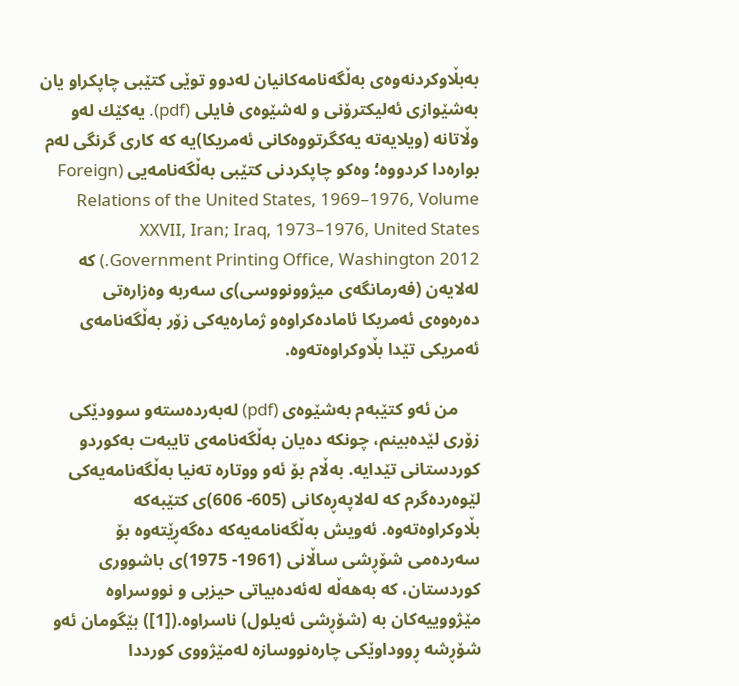به‌بڵاوكردنه‌وه‌ی به‌ڵگه‌نامه‌كانیان له‌دوو توێی كتێبی چاپكراو یان به‌شێوازی ئه‌لیكترۆنی و له‌شێوه‌ی فایلی (pdf). یه‌كێك له‌و وڵاتانه‌ (ویلایه‌ته‌ یه‌كگرتووه‌كانی ئه‌مریكا)یه‌ كه‌ كاری گرنگی له‌م بواره‌دا كردووه‌؛ وه‌كو چاپكردنی كتێبی به‌ڵگه‌نامه‌یی (Foreign Relations of the United States, 1969–1976, Volume XXVII, Iran; Iraq, 1973–1976, United States Government Printing Office, Washington 2012.) كه‌ له‌لایه‌ن (فه‌رمانگه‌ی میژوونووسی)ی سه‌ربه‌ وه‌زاره‌تی ده‌ره‌وه‌ی ئه‌مریكا ئاماده‌كراوه‌و ژماره‌یه‌كی زۆر به‌ڵگه‌نامه‌ی ئه‌مریكی تێدا بڵاوكراوه‌ته‌وه‌.

     من ئه‌و كتێبه‌م به‌شێوه‌ی (pdf) له‌به‌رده‌سته‌و سوودێكی زۆری لێده‌بینم، چونكه‌‌ ده‌یان به‌ڵگه‌نامه‌ی تایبه‌ت به‌كوردو كوردستانی تێدایه‌‌. به‌ڵام بۆ ئه‌و ووتاره‌ ته‌نیا به‌ڵگه‌نامه‌یه‌كی لێوه‌رده‌گرم كه‌ له‌لاپه‌ڕه‌كانی (605- 606)ی كتێبه‌كه‌ بڵاوكراوه‌ته‌وه‌‌. ئه‌ویش به‌ڵگه‌نامه‌یه‌كه‌ ده‌گه‌ڕێته‌وه‌ بۆ سه‌رده‌می شۆڕشی ساڵانی (1961- 1975)ی باشووری كوردستان، كه‌ به‌هه‌ڵه‌ له‌ئه‌ده‌بیاتی حیزبی و نووسراوه‌ مێژووییه‌كان به (شۆڕشی ئه‌یلول) ناسراوه‌.([1]) بێگومان ئه‌و شۆڕشه‌ ڕووداوێكی چاره‌نووسازه‌ له‌مێژووی كورددا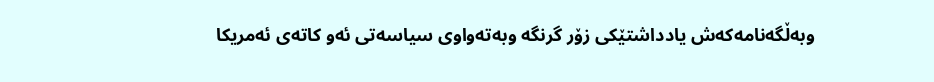وبه‌ڵگه‌نامه‌كه‌ش یادداشتێكی زۆر گرنگه‌ وبه‌ته‌واوی سیاسه‌تی ئه‌و ‌كاته‌ی ئه‌مریكا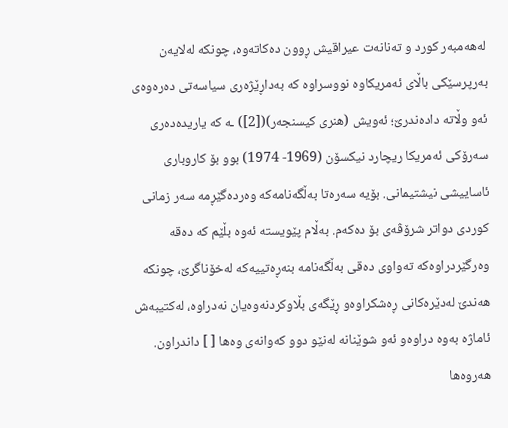له‌هه‌مبه‌ر كورد و ته‌نانه‌ت عیراقیش ڕوون ده‌كاته‌وه‌، چونكه‌ له‌لایه‌ن به‌رپرسێكی باڵای ئه‌مریكاوه‌ نووسراوه‌ كه‌ به‌داڕێژه‌ری سیاسه‌تی ده‌ره‌وه‌ی ئه‌و وڵاته‌ داده‌ندرێ؛ ئه‌ویش (هنری كیسنجه‌ر)([2]) ـه‌ كه‌ یاریده‌ده‌ری سه‌رۆكی ئه‌مریكا ریچارد نیكسۆن (1969- 1974) بوو بۆ كاروباری ئاساییشی نیشتیمانی. بۆیه‌ سه‌ره‌تا به‌ڵگه‌نامه‌كه‌ وه‌رده‌گێڕمه‌ سه‌ر زمانی كوردی دواتر شرۆڤه‌ی بۆ ده‌كه‌م. به‌ڵام پێویسته‌ ئه‌وه‌ بڵێم كه‌ ده‌قه‌ وه‌رگێردراوه‌كه‌ ته‌واوی ده‌قی به‌ڵگه‌نامه بنه‌ڕه‌تییه‌كه‌ له‌خۆناگرێ، چونكه‌ هه‌ندێ له‌دێره‌كانی ڕه‌شكراوه‌و ڕێگه‌ی بڵاوكردنه‌وه‌یان نه‌دراوه‌، له‌كتیبه‌ش ئاماژه‌ به‌وه‌ دراوه‌و ئه‌و شوێنانه‌ له‌نێو دوو كه‌وانه‌ی وه‌ها [ ] داندراون. هه‌روه‌ها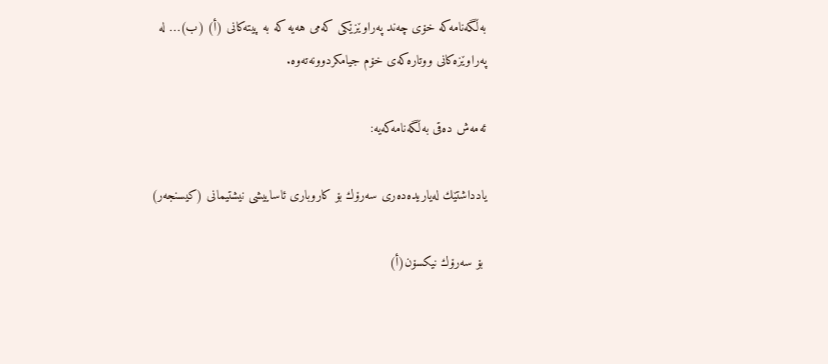به‌ڵگه‌نامه‌كه‌ خۆی چه‌ند په‌راوێزێكی كه‌می هه‌یه‌ كه‌ به‌ پیته‌كانی (أ) (ب)… له‌ په‌راوێزه‌كانی ووتاره‌كه‌ی خۆم جیامكردوونه‌ته‌وه‌.

ئه‌مه‌ش ده‌قی به‌ڵگه‌نامه‌كه‌یه‌:

یادداشتێك له‌یاریده‌ده‌ری سه‌رۆك بۆ كاروباری ئاساییشی نیشتیمانی (كیسنجه‌ر)

 بۆ سه‌رۆك نیكسۆن(أ)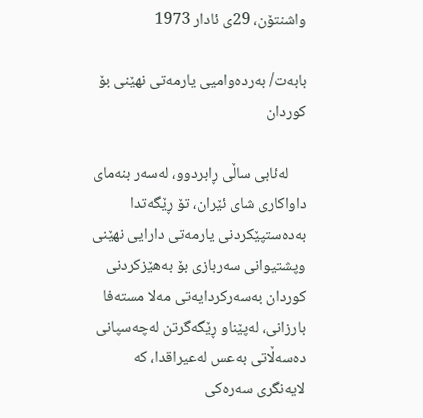واشنتۆن، 29ی ئادار 1973

بابه‌ت/ به‌رده‌وامیی یارمه‌تی نهێنی بۆ كوردان

     له‌ئابی ساڵی ڕابردوو، له‌سه‌ر بنه‌مای داواكاری شای ئێران، تۆ ڕێگه‌تدا به‌ده‌ستپێكردنی یارمه‌تی دارایی نهێنی وپشتیوانی سه‌ربازی بۆ به‌هێزكردنی كوردان به‌سه‌ركردایه‌تی مه‌لا مسته‌فا بارزانی، له‌پێناو ڕێگه‌گرتن له‌چه‌سپانی ده‌سه‌ڵاتی به‌عس له‌عیراقدا، كه‌ لایه‌نگری سه‌ره‌كی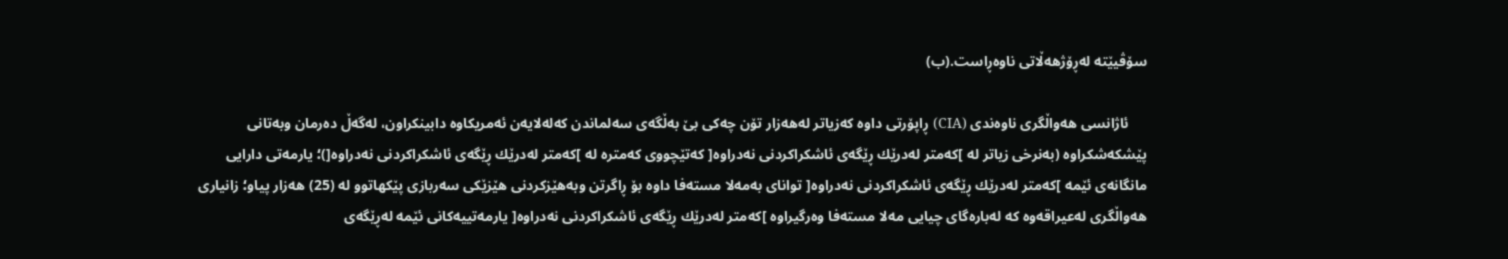سۆڤیێته‌ له‌ڕۆژهه‌ڵاتی ناوه‌ڕاست.(ب)

     ئاژانسی هه‌واڵگری ناوه‌ندی (CIA) ڕاپۆرتی داوه‌ كه‌زیاتر له‌هه‌زار تۆن چه‌كی بێ به‌ڵگه‌ی سه‌لماندن كه‌له‌لایه‌ن ئه‌مریكاوه‌ دابینكراون، له‌گه‌ڵ ده‌رمان وبه‌تانی پێشكه‌شكراوه‌ (به‌نرخی زیاتر له‌ ]كه‌متر له‌درێك ڕێگه‌ی ئاشكراكردنی نه‌دراوه[ كه‌تێچووی كه‌متره‌ له ]كه‌متر له‌درێك ڕێگه‌ی ئاشكراكردنی نه‌دراوه[)؛ یارمه‌تی دارایی مانگانه‌ی ئێمه‌ ]كه‌متر له‌درێك ڕێگه‌ی ئاشكراكردنی نه‌دراوه[ توانای به‌مه‌لا مسته‌فا داوه‌ بۆ ڕاگرتن وبه‌هێزكردنی هێزێكی سه‌ربازی پێكهاتوو له‌ (25) هه‌زار پیاو؛ زانیاری هه‌واڵگری له‌عیراقه‌وه‌ كه‌ له‌باره‌گای چیایی مه‌لا مسته‌فا وه‌رگیراوه‌ ]كه‌متر له‌درێك ڕێگه‌ی ئاشكراكردنی نه‌دراوه[ یارمه‌تییه‌كانی ئێمه‌ له‌ڕێگه‌ی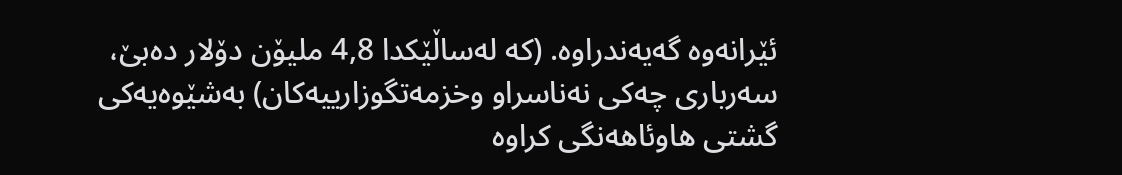ئێرانه‌وه‌ گه‌یه‌ندراوه‌. (كه‌ له‌ساڵێكدا 4,8 ملیۆن دۆلار ده‌بێ، سه‌رباری چه‌كی نه‌ناسراو وخزمه‌تگوزارییه‌كان) به‌شێوه‌یه‌كی گشتی هاوئاهه‌نگی كراوه‌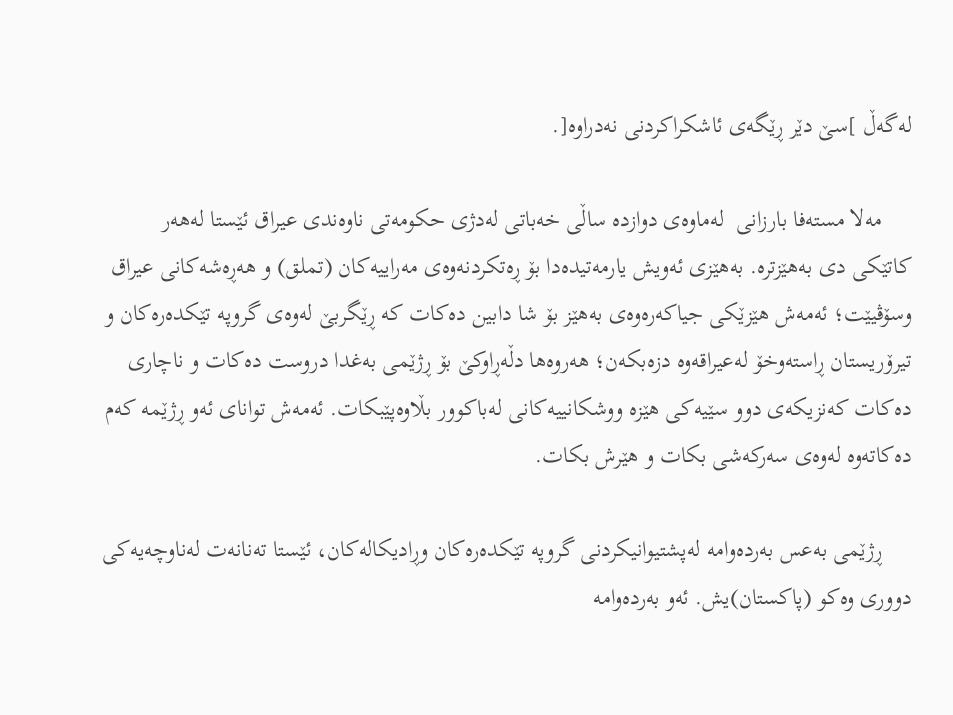له‌گه‌ڵ ]سێ ‌دێر ڕێگه‌ی ئاشكراكردنی نه‌دراوه[.

     مه‌لا مسته‌فا بارزانی ‌ له‌ماوه‌ی دوازده‌ ساڵی خه‌باتی له‌دژی حكومه‌تی ناوه‌ندی عیراق ئێستا له‌هه‌ر كاتێكی دی به‌هێزتره. به‌هێزی ئه‌ویش یارمه‌تیده‌دا بۆ ڕه‌تكردنه‌وه‌ی مه‌راییه‌كان (تملق) و هه‌ڕه‌شه‌كانی عیراق وسۆڤیێت؛ ئه‌مه‌ش هێزێكی جیاكه‌ره‌وه‌ی به‌هێز بۆ شا دابین ده‌كات كه‌ ڕێگربێ له‌وه‌ی گروپه‌ تێكده‌ره‌كان و تیرۆریستان ڕاسته‌وخۆ له‌عیراقه‌وه‌ دزه‌بكه‌ن؛ هه‌روه‌ها دڵه‌ڕاوكێ بۆ ڕژێمی به‌غدا دروست ده‌كات و ناچاری ده‌كات كه‌نزیكه‌ی دوو سێیه‌كی هێزه‌ ووشكانییه‌كانی له‌باكوور بڵاوه‌پێبكات. ئه‌مه‌ش توانای ئه‌و ڕژێمه‌ كه‌م ده‌كاته‌وه‌ له‌وه‌ی سه‌ركه‌شی بكات و هێرش بكات.

     ڕژێمی‌ به‌عس به‌رده‌وامه‌ له‌پشتیوانیكردنی گروپه‌ تێكده‌ره‌كان وڕادیكاله‌كان، ئێستا ته‌نانه‌ت له‌ناوچه‌یه‌كی دووری وه‌كو (پاكستان)یش. ئه‌و به‌رده‌وامه‌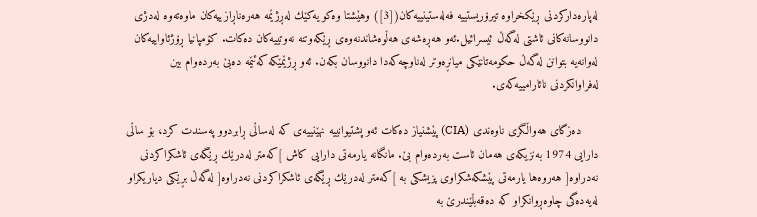له‌پاره‌داركردنی ڕێكخراوه‌ تیرۆریستییه‌ فه‌له‌ستینییه‌كان([3]) وهێشتا وه‌كو یه‌كێك له‌ڕژێمه‌ هه‌ره‌ناڕازییه‌كان ماوه‌ته‌وه‌ له‌دژی دانووسانه‌كانی ئاشتی له‌گه‌ڵ ئیسرائیل.ئه‌و هه‌ڕه‌شه‌ی هه‌ڵوه‌شاندنه‌وه‌ی ڕێكه‌وتنه‌ نه‌وتییه‌كان ده‌كات. كۆمپانیا ڕۆژئاواییه‌كان له‌وانه‌یه‌ بتوانن له‌گه‌ڵ حكومه‌تانێكی میانڕه‌و‌تر له‌ناوچه‌كه‌دا دانووسان بكه‌ن. ئه‌و ڕژێمێكه‌ كه‌ئێمه‌ ده‌بێ به‌رده‌وام بین له‌فراوانكردنی نائارامییه‌كه‌ی.

     ده‌زگای هه‌واڵگری ناوه‌ندی (CIA) پێشنیاز ده‌كات ئه‌و پشتیوانییه‌ نهێنییه‌ی كه‌ له‌ساڵی ڕابردوو په‌سندت كرد، بۆ ساڵی دارایی 1974 به‌نزیكه‌ی هه‌مان ئاست به‌رده‌وام بێ. مانگانه‌ یارمه‌تی دارایی كاش ]كه‌متر له‌درێك ڕێگه‌ی ئاشكراكردنی نه‌دراوه[ هه‌روه‌ها یارمه‌تی پێشكه‌شكراوی پزیشكی به ]كه‌متر له‌درێك ڕێگه‌ی ئاشكراكردنی نه‌دراوه[ له‌گه‌ڵ بڕێكی دیاریكراو له‌یه‌ده‌گی چاوه‌ڕوانكراو كه‌ ده‌قه‌بڵێندرێ به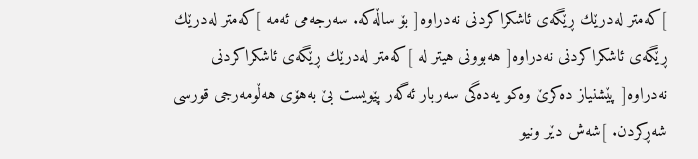]كه‌متر له‌درێك ڕێگه‌ی ئاشكراكردنی نه‌دراوه[ بۆ ساڵه‌كه‌. سه‌رجه‌می ئه‌مه‌ ]كه‌متر له‌درێك ڕێگه‌ی ئاشكراكردنی نه‌دراوه[ هه‌بوونی هیتر له‌ ]كه‌متر له‌درێك ڕێگه‌ی ئاشكراكردنی نه‌دراوه[ پێشنیاز ده‌كرێ وه‌كو یه‌ده‌گی سه‌ربار ئه‌گه‌ر پێویست بێ به‌هۆی هه‌ڵومه‌رجی قورسی شه‌ڕكردن. ]شه‌ش ‌دێر ونیو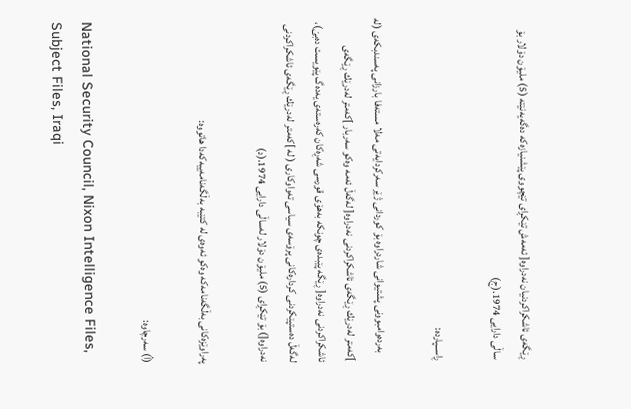ڕێگه‌ی ئاشكراكردنیان نه‌دراوه[ ئه‌مه‌ش تێكڕای تێچووی پێشنیازه‌كه‌ ده‌گه‌یه‌نێته‌ (5) ملیۆن دۆلار بۆ ساڵی دارایی 1974.(ج)

ڕاســپارده‌:

    به‌رده‌وامبوونی پشتیوانی شاردراوه‌ بۆ كوردانی ژێر سه‌ركردایه‌تی مه‌لا مسته‌فا بارزانی په‌سندبكه‌ی (له‌ ]كه‌متر له‌درێك ڕێگه‌ی ئاشكراكردنی نه‌دراوه[ له‌گه‌ڵ ئه‌مه‌ وه‌كو سه‌ربار ]كه‌متر له‌درێك ڕێگه‌ی ئاشكراكردنی نه‌دراوه[ ڕێگه ‌پێبده‌ی چونكه‌ به‌هۆی قورسی شه‌ڕه‌كان كه‌ره‌سته‌ی یه‌ده‌گ پێویست ده‌بێ)، له‌گه‌ڵ ده‌ستپێكردنی كرداره‌كانی پرۆسه‌ی سیاسی ته‌واوكاری ( له‌ ]كه‌متر له‌درێك ڕێگه‌ی ئاشكراكردنی نه‌دراوه[) بۆ تێكڕای (5) ملیۆن دۆلار له‌ساڵی دارایی 1974.(د)

په‌راوێزه‌كانی به‌ڵگه‌نامه‌كه‌ وه‌كو ئه‌وه‌ی له ‌كتێبه‌ به‌ڵگه‌نامه‌ییه‌كه‌دا هاتووه‌:

(أ) سه‌رچاوه‌:

National Security Council, Nixon Intelligence Files, Subject Files, Iraqi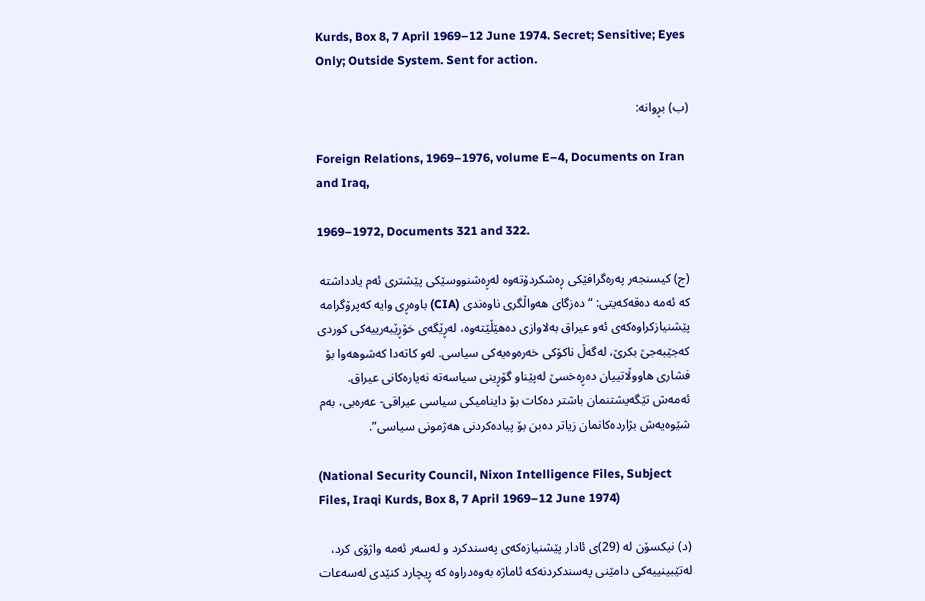Kurds, Box 8, 7 April 1969–12 June 1974. Secret; Sensitive; Eyes Only; Outside System. Sent for action.

(ب) بڕوانه‌:

Foreign Relations, 1969–1976, volume E–4, Documents on Iran and Iraq,

1969–1972, Documents 321 and 322.

(ج) كیسنجه‌ر په‌ره‌گرافێكی ڕه‌شكردۆته‌وه‌ له‌ڕه‌شنووسێكی پێشتری ئه‌م یادداشته‌ كه‌ ئه‌مه‌ ده‌قه‌كه‌یتی: “ده‌زگای هه‌واڵگری ناوه‌ندی (CIA) باوه‌ڕی وایه‌ كه‌پرۆگرامه‌ پێشنیازكراوه‌كه‌ی ئه‌و عیراق به‌لاوازی ده‌هێڵێته‌وه،‌ له‌ڕێگه‌ی خۆڕێبه‌رییه‌كی كوردی كه‌جێبه‌جێ بكرێ، له‌گه‌ڵ ناكۆكی خه‌ره‌وه‌یه‌كی سیاسی. له‌و كاته‌دا كه‌شوهه‌وا بۆ فشاری هاووڵاتییان ده‌ڕه‌خسێ له‌پێناو گۆڕینی سیاسه‌ته‌ نه‌یاره‌كانی عیراق. ئه‌مه‌ش تێگه‌یشتنمان باشتر ده‌كات بۆ‌ داینامیكی سیاسی عیراقی- عه‌ره‌بی، به‌م شێوه‌یه‌ش ‌بژارده‌كانمان زیاتر ده‌بن بۆ پیاده‌كردنی هه‌ژمونی سیاسی”.

(National Security Council, Nixon Intelligence Files, Subject Files, Iraqi Kurds, Box 8, 7 April 1969–12 June 1974)

(د) نیكسۆن له‌ (29)ی ئادار پێشنیازه‌كه‌ی په‌سندكرد و له‌سه‌ر ئه‌مه‌ واژۆی كرد، له‌تێبینییه‌كی دامێنی په‌سندكردنه‌كه‌ ئاماژه‌ به‌وه‌دراوه‌ كه‌ ڕیچارد كنێدی له‌سه‌عات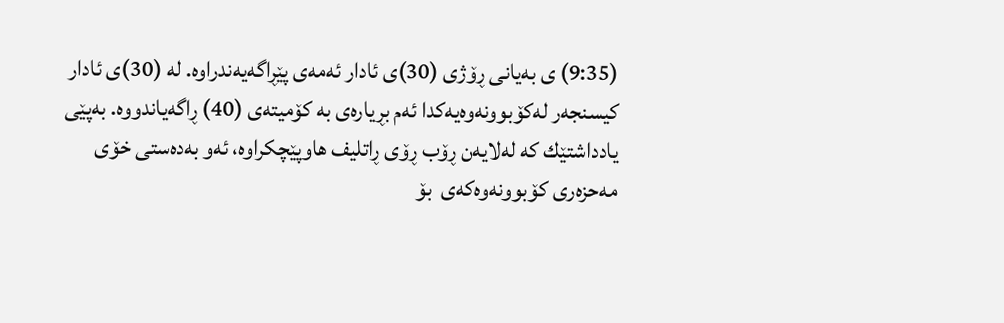(9:35) ی به‌یانی ڕۆژی (30)ی ئادار ئه‌مه‌ی پێڕاگه‌یه‌ندراوه‌. له (30)ی ئادار كیسنجه‌ر له‌كۆبوونه‌وه‌یه‌كدا ئه‌م بڕیاره‌ی به‌ كۆمیته‌ی (40) ڕاگه‌یاندووه‌. به‌پێی یادداشتێك كه‌ له‌لایه‌ن ڕۆب ڕۆی ڕاتلیف هاوپێچكراوه‌، ئه‌و به‌ده‌ستی خۆی مه‌حزه‌ری كۆبوونه‌وه‌كه‌ی  بۆ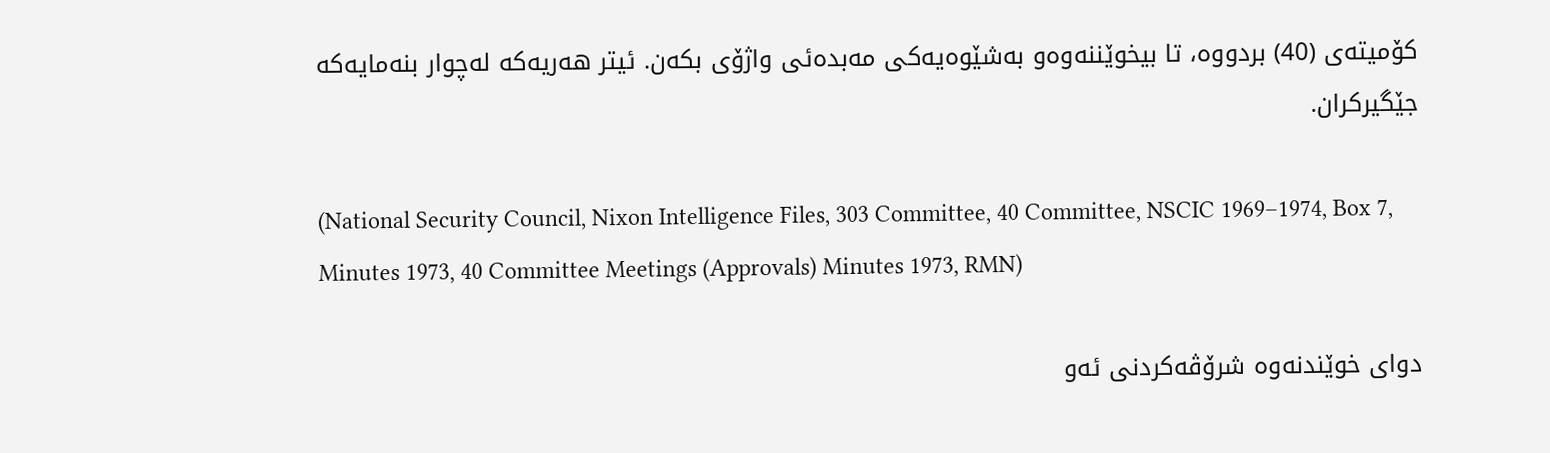كۆمیته‌ی (40) بردووه‌، تا بیخوێننه‌وه‌و به‌شێوه‌یه‌كی مه‌بده‌ئی واژۆی بكه‌ن. ئیتر هه‌ریه‌كه‌ له‌چوار بنه‌مایه‌كه‌ جێگیركران.

(National Security Council, Nixon Intelligence Files, 303 Committee, 40 Committee, NSCIC 1969–1974, Box 7, Minutes 1973, 40 Committee Meetings (Approvals) Minutes 1973, RMN)

دوای خوێندنه‌وه‌ شرۆڤه‌كردنی ئه‌و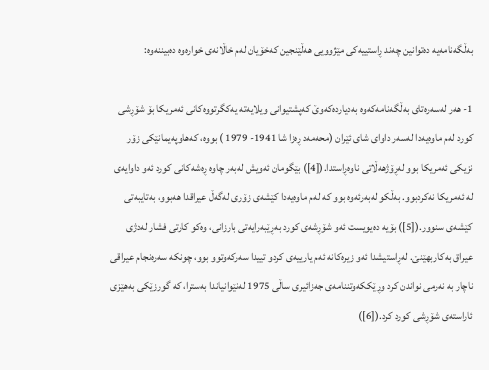به‌ڵگه‌نامه‌یه‌ ده‌توانین چه‌ند ڕاستییه‌كی مێژوویی هه‌ڵێنجین كه‌خۆیان له‌م خاڵانه‌ی خواره‌وه‌ ده‌بیننه‌وه‌:

1- هه‌ر له‌سه‌ره‌تای به‌ڵگه‌نامه‌كه‌وه‌ به‌دیارده‌كه‌وێ كه‌پشتیوانی ویلایه‌ته‌ یه‌كگرتووه‌كانی ئه‌مریكا بۆ شۆڕشی كورد له‌م ماوه‌یه‌دا له‌سه‌ر داوای شای ئێران (محه‌مه‌د ڕه‌زا شا 1941- 1979 ) بووه‌، كه‌هاوپه‌یمانێكی زۆر نزیكی ئه‌مریكا بوو له‌ڕۆژهه‌ڵاتی ناوه‌ڕاستدا.([4]) بێگومان ئه‌ویش له‌به‌ر چاوه‌ ڕه‌شه‌كانی كورد ئه‌و داوایه‌ی له‌ ئه‌مریكا نه‌كردبوو. به‌ڵكو له‌به‌رئه‌وه‌ بوو كه‌ له‌م ماوه‌یه‌دا كێشه‌ی زۆری له‌گه‌ڵ عیراقدا هه‌بوو، به‌تایبه‌تی كێشه‌ی سنوور.([5]) بۆیه‌ ده‌یویست ئه‌و شۆڕشه‌ی كورد به‌ڕێبه‌رایه‌تی بارزانی، وه‌كو كارتی فشار له‌دژی عیراق به‌كاربهێنێ. له‌ڕاستیشدا ئه‌و زیره‌كانه‌ ئه‌م یارییه‌ی كردو تییدا سه‌ركه‌وتوو بوو، چونكه‌ سه‌ره‌نجام عیراقی ناچار به‌ نه‌رمی نواندن كرد وڕێككه‌وتننامه‌ی جه‌زائیری ساڵی 1975 له‌نێوانیاندا به‌سترا، كه‌ گورزێكی به‌هێزی ئاراسته‌ی شۆڕشی كورد كرد.([6])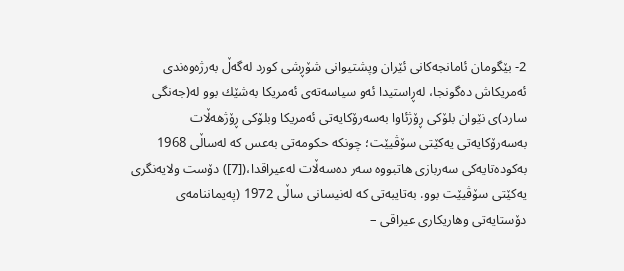2- بێگومان ئامانجه‌كانی ئێران وپشتیوانی شۆڕشی كورد له‌گه‌ڵ به‌رژه‌وه‌ندی ئه‌مریكاش ده‌گونجا، له‌ڕاستیدا ئه‌و سیاسه‌ته‌ی ئه‌مریكا به‌شێك بوو له(جه‌نگی سارد)ی نێوان بلۆكی ڕۆژئاوا به‌سه‌رۆكایه‌تی ئه‌مریكا وبلۆكی ڕۆژهه‌ڵات به‌سه‌رۆكایه‌تی یه‌كێتی سۆڤیێت؛ چونكه‌ حكومه‌تی به‌عس كه‌ له‌ساڵی 1968 به‌كوده‌تایه‌كی سه‌ربازی هاتبووه‌ سه‌ر ده‌سه‌ڵات له‌عیراقدا،([7]) دۆست ولایه‌نگری یه‌كێتی سۆڤیێت بوو. به‌تایبه‌تی كه‌ له‌نیسانی ساڵی 1972 (په‌یماننامه‌ی دۆستایه‌تی وهاریكاری عیراقی –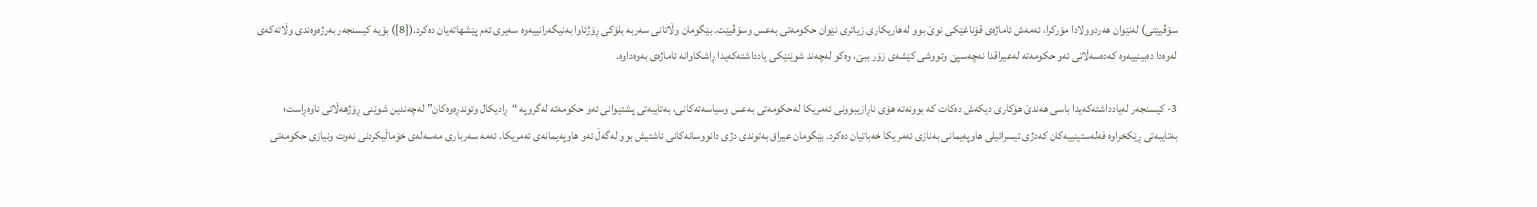سۆڤیێتی) له‌نێوان هه‌ردوولادا مۆركرا، ئه‌مه‌ش ئاماژه‌ی قۆناغێكی نوێ بوو له‌هاریكاری زیاتری نێوان حكومه‌تی به‌عس وسۆڤیێت. بێگومان‌ وڵاتانی سه‌ربه‌ بلۆكی ڕۆژئاوا به‌نیگه‌رانییه‌وه‌ سه‌یری ئه‌م پێشهاته‌یان ده‌كرد.([8]) بۆیه‌ كیسنجه‌ر به‌رژه‌وه‌ندی وڵاته‌كه‌ی له‌وه‌دا ده‌بینییه‌وه‌ كه‌ده‌سه‌ڵاتی ئه‌و حكومه‌ته‌ له‌عیراقدا نه‌چه‌سپێ وتووشی كێشه‌ی زۆر ببێ، وه‌كو له‌چه‌ند شوێنێكی یادداشته‌كه‌یدا ڕاشكاوانه‌ ئاماژه‌ی به‌وه‌داوه‌.

3- كیسنجه‌ر له‌یادداشته‌كه‌یدا باسی هه‌ندێ هۆكاری دیكه‌ش ده‌كات كه‌ بوونه‌ته‌ هۆی ناڕازیبوونی ئه‌مریكا له‌حكومه‌تی به‌عس وسیاسه‌ته‌كانی، به‌تایبه‌تی پشتیوانی ئه‌و حكومه‌ته‌ له‌گروپه‌ “ڕادیكال وتوندڕه‌وه‌كان” له‌چه‌ندین شوێنی ڕۆژهه‌ڵاتی ناوه‌ڕاست؛ به‌تایبه‌تی ڕێكخراوه‌ فه‌له‌ستینییه‌كان كه‌دژی ئیسرائیلی هاوپه‌یمانی به‌نازی ئه‌مریكا خه‌باتیان ده‌كرد. بێگومان عیراق به‌توندی دژی دانووسانه‌كانی ئاشتیش بوو له‌گه‌ڵ ئه‌و هاوپه‌یمانه‌ی ئه‌مریكا. ئه‌مه‌ سه‌رباری مه‌سه‌له‌ی خۆماڵیكردنی نه‌وت ونیازی حكومه‌تی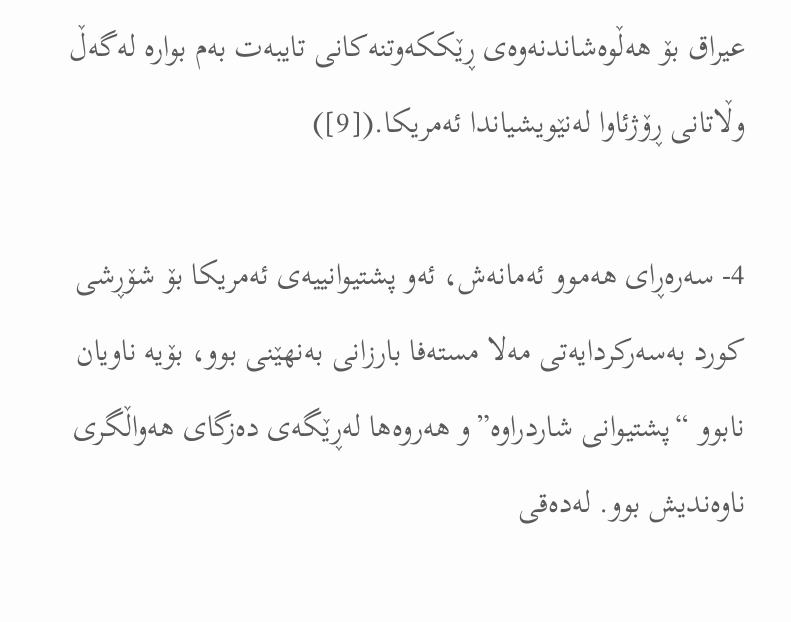عیراق بۆ هه‌ڵوه‌شاندنه‌وه‌ی ڕێككه‌وتنه‌كانی تایبه‌ت به‌م بواره‌ له‌گه‌ڵ وڵاتانی ڕۆژئاوا له‌نێویشیاندا ئه‌مریكا.([9])

4- سه‌ره‌ڕای هه‌موو ئه‌مانه‌ش، ئه‌و پشتیوانییه‌ی ئه‌مریكا بۆ شۆڕشی كورد به‌سه‌ركردایه‌تی مه‌لا مسته‌فا بارزانی به‌نهێنی بوو، بۆیه‌ ناویان نابوو “پشتیوانی شاردراوه‌”و هه‌روه‌ها له‌ڕێگه‌ی ده‌زگای هه‌واڵگری ناوه‌ندیش بوو. له‌ده‌قی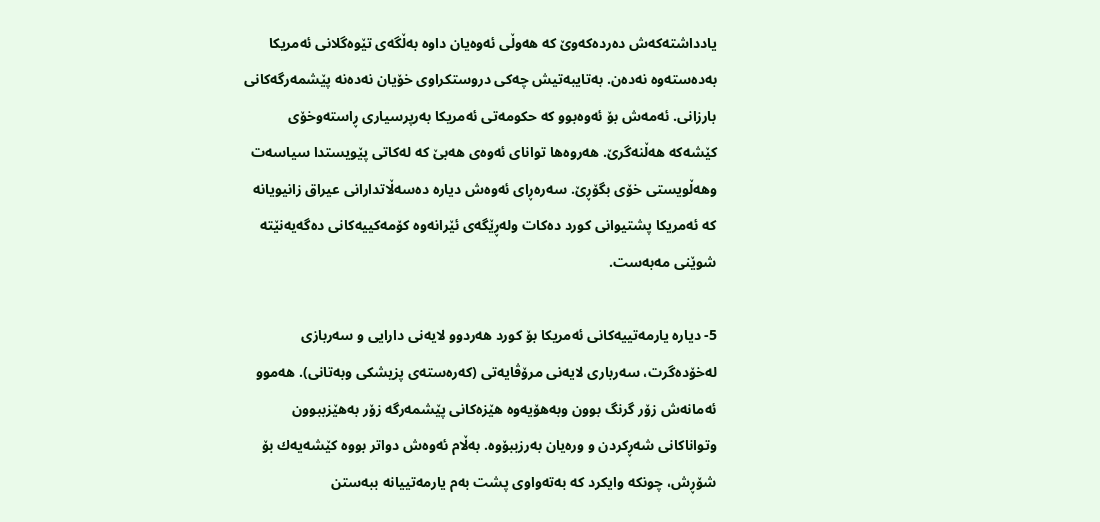یادداشته‌كه‌ش ده‌رده‌كه‌وێ كه‌ هه‌وڵی ئه‌وه‌یان داوه‌ به‌ڵگه‌ی تێوه‌گلانی ئه‌مریكا به‌ده‌سته‌وه‌ نه‌ده‌ن. به‌تایبه‌تیش چه‌كی دروستكراوی خۆیان نه‌ده‌نه‌ پێشمه‌رگه‌كانی بارزانی. ئه‌مه‌ش بۆ ئه‌وه‌بوو كه‌ حكومه‌تی ئه‌مریكا به‌رپرسیاری ڕاسته‌وخۆی كێشه‌كه‌ هه‌ڵنه‌گرێ. هه‌روه‌ها توانای ئه‌وه‌ی هه‌بێ كه‌ له‌كاتی پێویستدا سیاسه‌ت وهه‌ڵویستی خۆی بگۆڕێ. سه‌ره‌ڕای ئه‌وه‌ش دیاره‌ ده‌سه‌ڵاتدارانی عیراق زانیویانه‌ كه‌ ئه‌مریكا پشتیوانی كورد ده‌كات وله‌ڕێگه‌ی ئێرانه‌وه‌ كۆمه‌كییه‌كانی ده‌گه‌یه‌نێته‌ شوێنی مه‌به‌ست.

5- دیاره‌ یارمه‌تییه‌كانی ئه‌مریكا بۆ كورد هه‌ردوو لایه‌نی دارایی و سه‌ربازی له‌خۆده‌گرت، سه‌رباری لایه‌نی مرۆڤایه‌تی (كه‌ره‌سته‌ی پزیشكی وبه‌تانی). هه‌موو ئه‌مانه‌ش زۆر گرنگ بوون وبه‌هۆیه‌وه‌ هێزه‌كانی پێشمه‌رگه‌ زۆر به‌هێزببوون وتواناكانی شه‌ڕكردن و وره‌یان به‌رز‌ببۆوه‌. به‌ڵام ئه‌وه‌ش دواتر بووه‌ كێشه‌یه‌ك بۆ شۆڕش، چونكه‌ وایكرد كه‌ به‌ته‌واوی پشت به‌م یارمه‌تییانه‌ ببه‌ستن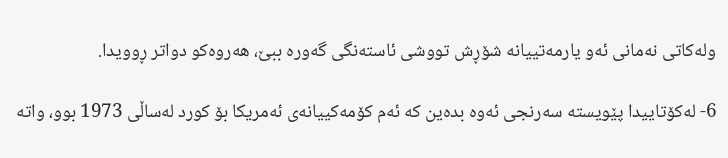وله‌كاتی‌ نه‌مانی ئه‌و یارمه‌تییانه‌ شۆڕش تووشی ئاسته‌نگی گه‌وره‌ ببێ، هه‌روه‌كو دواتر ڕوویدا.

6- له‌كۆتاییدا پێویسته‌ سه‌رنجی ئه‌وه‌ بده‌ین كه‌ ئه‌م كۆمه‌كییانه‌ی ئه‌مریكا بۆ كورد له‌ساڵی 1973 بوو، واته‌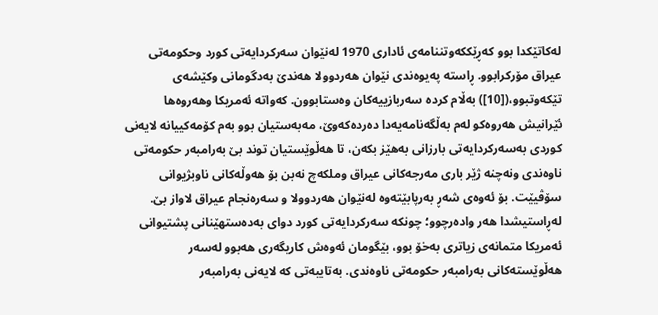له‌كاتێكدا بوو كه‌ڕێككه‌وتننامه‌ی ئاداری 1970 له‌نێوان سه‌ركردایه‌تی كورد وحكومه‌تی عیراق مۆركرابوو. ڕاسته‌ په‌یوه‌ندی نێوان هه‌ردوولا هه‌ندێ به‌دگومانی وكێشه‌ی تێكه‌وتبوو،([10]) به‌ڵام كرده‌ سه‌ربازییه‌كان وه‌ستابوون. كه‌واته‌ ئه‌مریكا وهه‌روه‌ها ئێرانیش هه‌روه‌كو له‌م به‌ڵگه‌نامه‌یه‌دا ده‌رده‌كه‌وێ، مه‌به‌ستیان بوو به‌م كۆمه‌كییانه‌ لایه‌نی كوردی به‌سه‌ركردایه‌تی بارزانی به‌هێز بكه‌ن، تا هه‌ڵوێستیان توند بێ به‌رامبه‌ر حكومه‌تی ناوه‌ندی ونه‌چنه‌ ژێر باری مه‌رجه‌كانی عیراق وملكه‌چ نه‌بن بۆ هه‌وڵه‌كانی ناوبژیوانی سۆڤیێت. بۆ ئه‌وه‌ی شه‌ڕ به‌رپابێته‌وه‌ له‌نێوان هه‌ردوولا و سه‌ره‌نجام عیراق لاواز بێ. له‌ڕاستیشدا هه‌ر واده‌رچوو؛ چونكه‌ سه‌ركردایه‌تی كورد دوای به‌ده‌ستهێنانی پشتیوانی ئه‌مریكا متمانه‌ی زیاتری به‌خۆ بوو، بێگومان ئه‌وه‌ش كاریگه‌ری هه‌بوو له‌سه‌ر هه‌ڵوێسته‌كانی به‌رامبه‌ر حكومه‌تی ناوه‌ندی. به‌تایبه‌تی كه‌ لایه‌نی به‌رامبه‌ر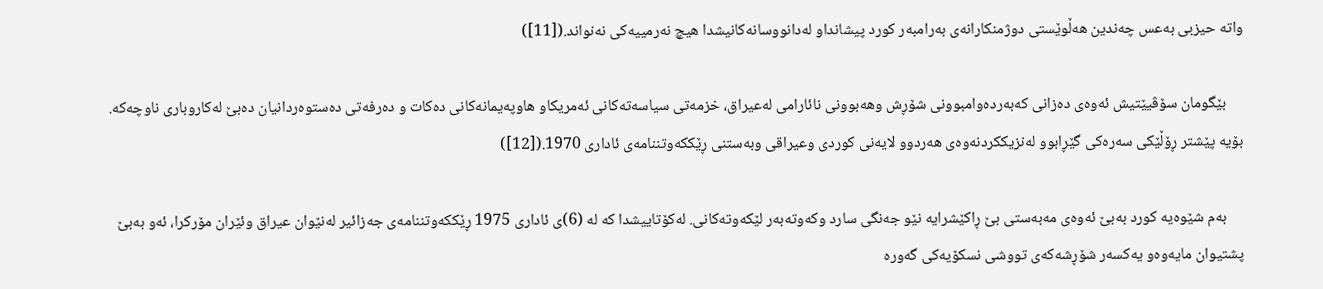واته‌‌ حیزبی به‌عس چه‌ندین هه‌ڵوێستی دوژمنكارانه‌ی به‌رامبه‌ر كورد پیشانداو له‌دانووسانه‌كانیشدا هیچ نه‌رمییه‌كی نه‌نواند.([11])

     بێگومان سۆڤیێتیش ئه‌وه‌ی ده‌زانی كه‌به‌رده‌وامبوونی شۆڕش وهه‌بوونی نائارامی له‌عیراق، خزمه‌تی سیاسه‌ته‌كانی ئه‌مریكاو هاوپه‌یمانه‌كانی ده‌كات و ده‌رفه‌تی ده‌ستوه‌ردانیان ده‌بێ له‌كاروباری ناوچه‌كه‌. بۆیه‌ پێشتر ڕۆڵێكی سه‌ره‌كی گێڕابوو له‌نزیككردنه‌وه‌ی هه‌ردوو لایه‌نی كوردی وعیراقی وبه‌ستنی ڕێككه‌وتننامه‌ی ئاداری 1970.([12])

     به‌م شێوه‌یه‌ كورد به‌بێ ئه‌وه‌ی مه‌به‌ستی بێ ڕاكێشرایه‌ نێو جه‌نگی سارد وكه‌وته‌به‌ر لێكه‌وته‌كانی. له‌كۆتاییشدا كه‌ له‌ (6)ی ئاداری 1975 ڕێككه‌وتننامه‌ی جه‌زائیر له‌نێوان عیراق وئێران مۆركرا، ئه‌و به‌بێ پشتیوان مایه‌وه‌و یه‌كسه‌ر شۆڕشه‌كه‌ی تووشی نسكۆیه‌كی گه‌وره‌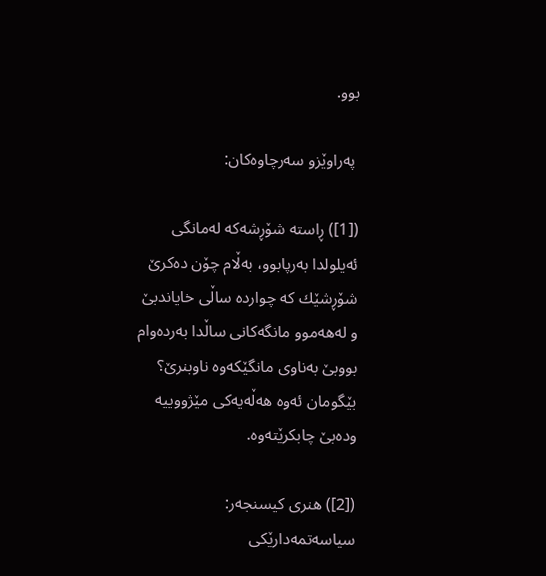بوو.

 په‌راوێزو سه‌رچاوه‌كان:

([1]) ڕاسته‌ شۆڕشه‌كه‌ له‌مانگی ئه‌یلولدا به‌رپابوو، به‌ڵام چۆن ده‌كرێ شۆڕشێك كه‌ چوارده‌ ساڵی خایاندبێ و له‌هه‌موو مانگه‌كانی ساڵدا به‌رده‌وام بووبێ به‌ناوی مانگێكه‌وه‌ ناوبنرێ؟ بێگومان ئه‌وه‌ هه‌ڵه‌یه‌كی مێژووییه‌ وده‌بێ چابكرێته‌وه‌.

([2]) هنری كیسنجه‌ر: سیاسه‌تمه‌دارێكی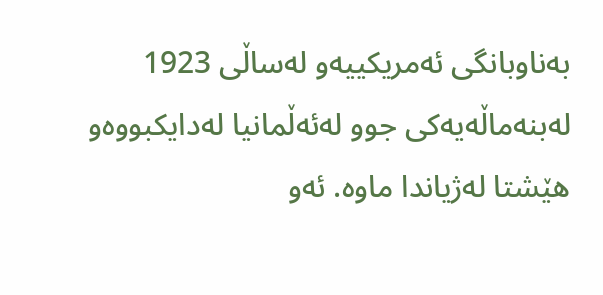به‌ناو‌بانگی ئه‌مریكییه‌و له‌ساڵی 1923 له‌بنه‌ماڵه‌یه‌كی جوو له‌ئه‌ڵمانیا له‌دایكبووه‌و هێشتا له‌ژیاندا ماوه‌. ئه‌و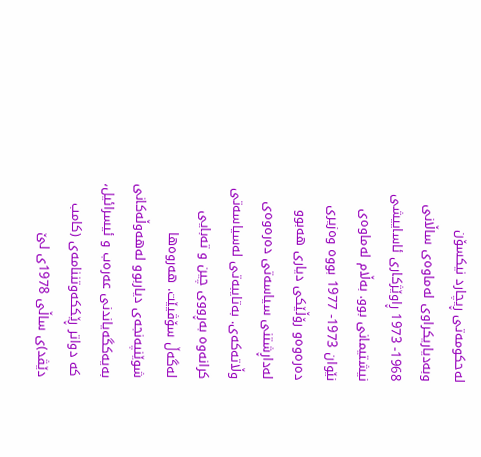له‌حكومه‌تی ڕیچارد نیكسۆن وبه‌دیاریكراوی له‌ماوه‌ی ساڵانی 1968- 1973 ڕاوێژكاری ئاساییشی نیشتیمانی بوو. به‌ڵام له‌ماوه‌ی نێوان 1973- 1977 بووه‌ وه‌زیری ده‌ره‌وه‌و رۆڵێكی دیاری هه‌بوو له‌داڕشتنی سیاسه‌تی ده‌ره‌وه‌ی وڵاته‌كه‌ی. به‌تایبه‌تی له‌سیاسه‌تی كرانه‌وه‌ به‌ڕووی چین و ته‌بایی له‌گه‌ڵ سۆڤیێت. هه‌روه‌ها شوێنپه‌نجه‌ی دیاربوو له‌هه‌وڵه‌كانی به‌یه‌كگه‌یاندنی عه‌ره‌ب و ئیسرائیل، كه‌ دواتر ڕێككه‌وتننامه‌ی (كامب دێڤد)ی ساڵی 1978ی لێ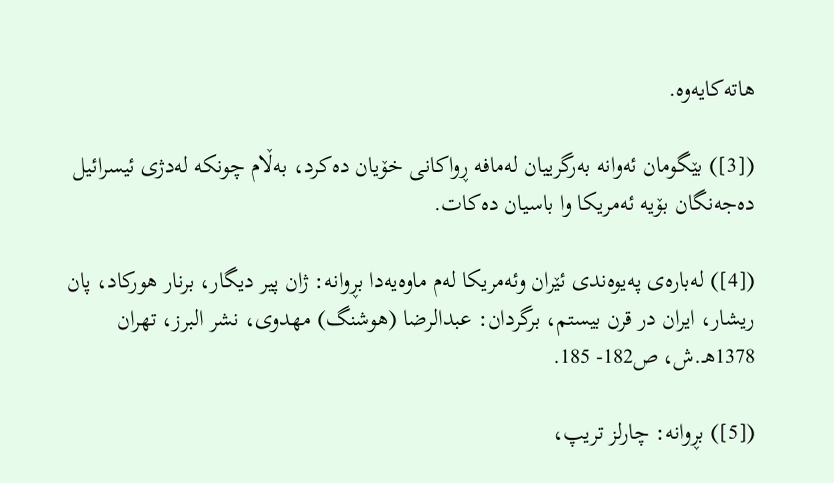هاته‌كایه‌وه‌.

([3]) بێگومان ئه‌وانه‌ به‌رگرییان له‌مافه‌ ڕواكانی خۆیان ده‌كرد، به‌ڵام چونكه‌ له‌دژی ئیسرائیل ده‌جه‌نگان بۆیه‌ ئه‌مریكا وا باسیان ده‌كات.

([4]) له‌باره‌ی په‌یوه‌ندی ئێران وئه‌مریكا له‌م ماوه‌یه‌دا بڕوانه‌: ژان پیر دیگار، برنار هوركاد، پان ریشار، ایران در قرن بیستم، برگردان: عبدالرضا (هوشنگ) مهدوی، نشر البرز، تهران 1378هـ.ش، ص182- 185.

([5]) بڕوانه‌: چارلز تریپ،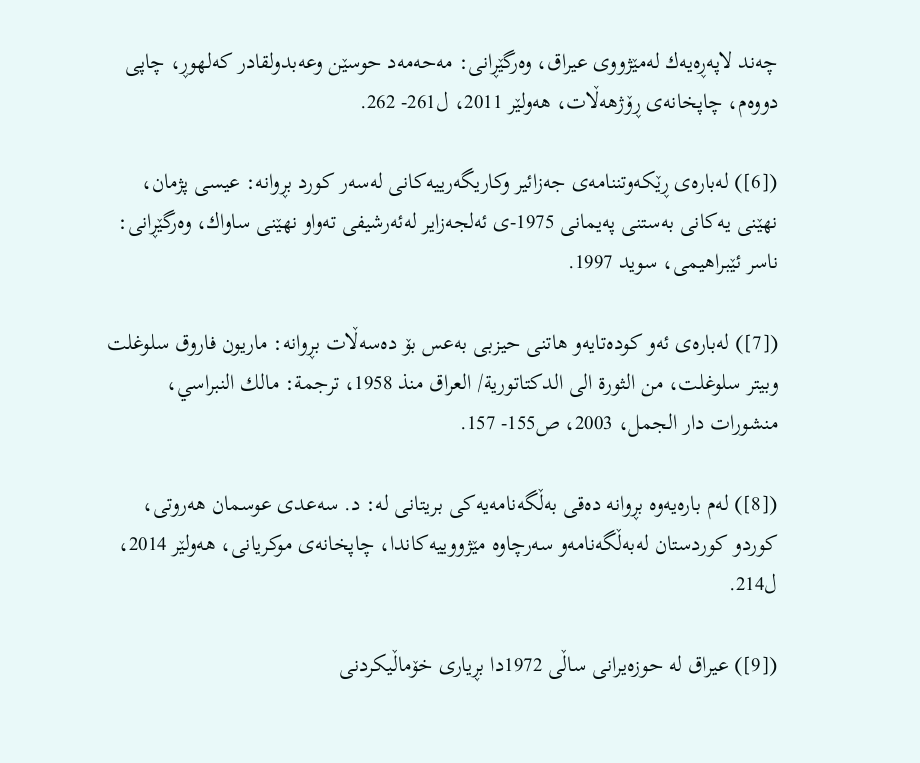چه‌ند لاپه‌ڕه‌یه‌ك له‌مێژووی عیراق، وه‌رگێڕانی: مه‌حه‌مه‌د حوسێن وعه‌بدولقادر كه‌لهوڕ، چاپی دووه‌م، چاپخانه‌ی ڕۆژهه‌ڵات، هه‌ولێر 2011، ل261- 262.

([6]) له‌باره‌ی ڕێكه‌وتننامه‌ی جه‌زائیر وكاریگه‌رییه‌كانی له‌سه‌ر كورد بڕوانه‌: عیسی پژمان، نهێنی یه‌كانی به‌ستنی په‌یمانی 1975-ی ئه‌لجه‌زایر له‌ئه‌رشیفی ته‌واو نهێنی ساواك، وه‌رگێڕانی: ناسر ئێبراهیمی، سوید 1997.

([7]) له‌باره‌ی ئه‌و كوده‌تایه‌و هاتنی حیزبی به‌عس بۆ ده‌سه‌ڵات بڕوانه‌: ماریون فاروق سلوغلت وبیتر سلوغلت، من الثورة الی الدكتاتوریة/ العراق منذ 1958، ترجمة: مالك النبراسي، منشورات دار الجمل، 2003، ص155- 157.

([8]) له‌م باره‌یه‌وه‌ بڕوانه‌ ده‌قی به‌ڵگه‌نامه‌یه‌كی بریتانی له‌: د. سه‌عدی عوسمان هه‌روتی، كوردو كوردستان له‌به‌ڵگه‌نامه‌و سه‌رچاوه‌ مێژووییه‌كاندا، چاپخانه‌ی موكریانی، هه‌ولێر 2014، ل214.

([9]) عیراق له‌ حوزه‌یرانی ساڵی 1972دا بڕیاری خۆماڵیكردنی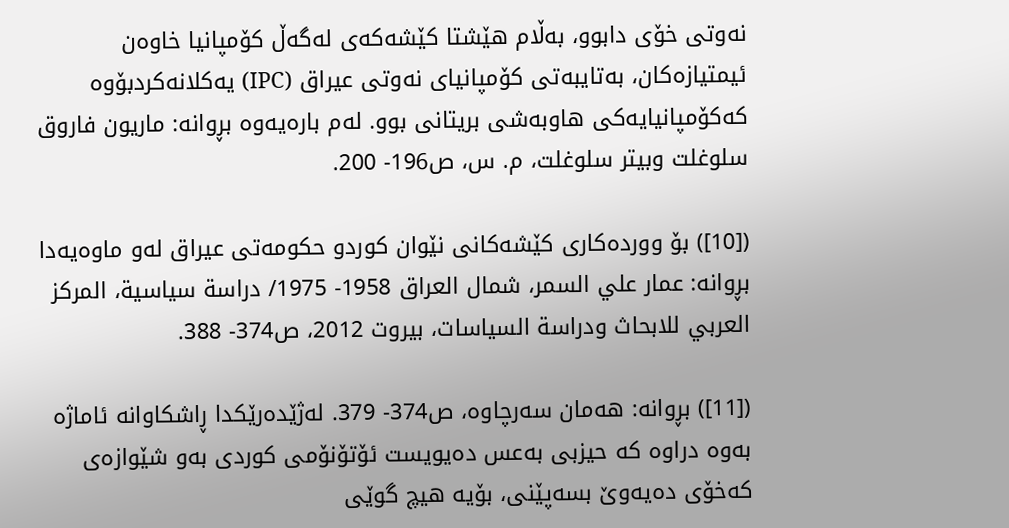نه‌وتی خۆی دابوو، به‌ڵام هێشتا كێشه‌كه‌ی له‌گه‌ڵ كۆمپانیا خاوه‌ن ئیمتیازه‌كان، به‌تایبه‌تی كۆمپانیای نه‌وتی عیراق (IPC) یه‌كلانه‌كردبۆوه‌ كه‌كۆمپانیایه‌كی هاوبه‌شی بریتانی بوو. له‌م باره‌یه‌وه‌ بڕوانه‌: ماریون فاروق سلوغلت وبیتر سلوغلت، م. س، ص196- 200.

([10]) بۆ وورده‌كاری كێشه‌كانی نێوان كوردو حكومه‌تی عیراق له‌و ماوه‌یه‌دا بڕوانه‌: عمار علي السمر، شمال العراق 1958- 1975/ دراسة سیاسیة، المركز العربي للابحاث ودراسة السیاسات، بیروت 2012، ص374- 388.

([11]) بڕوانه‌: هه‌مان سه‌رچاوه‌، ص374- 379. له‌ژێده‌رێكدا ڕاشكاوانه‌ ئاماژه‌ به‌وه‌ دراوه‌ كه‌ حیزبی به‌عس ده‌یویست ئۆتۆنۆمی كوردی به‌و شێوازه‌ی كه‌خۆی ده‌یه‌وێ بسه‌پێنی، بۆیه‌ هیچ گوێی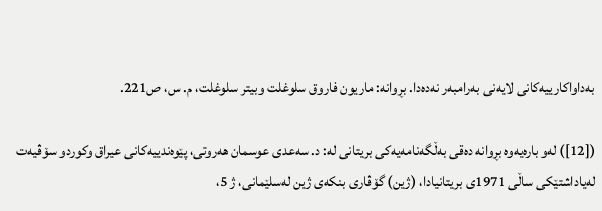به‌داواكارییه‌كانی لایه‌نی به‌رامبه‌ر نه‌ده‌دا. بڕوانه‌: ماریون فاروق سلوغلت وبیتر سلوغلت، م. س، ص221.

([12]) له‌و باره‌یه‌وه‌ بڕوانه‌ ده‌قی به‌ڵگه‌نامه‌یه‌كی بریتانی له‌: د. سه‌عدی عوسمان هه‌روتی، پێوه‌ندییه‌كانی عیراق وكوردو سۆڤیه‌ت له‌یاداشتێكی ساڵی 1971ی بریتانیادا، (ژین) گۆڤاری بنكه‌ی ژین له‌سلێمانی، ژ 5،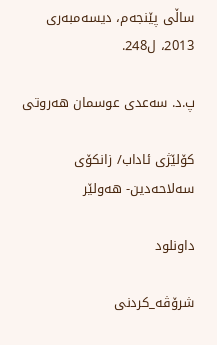ساڵی پێنجه‌م، دیسه‌مبه‌ری 2013، ل248.

پ.د. سه‌عدی عوسمان هه‌روتی

كۆلێژی ئاداب/ زانكۆی سه‌لاحه‌دین- هه‌ولێر

داونلود

شرۆڤه_كردنی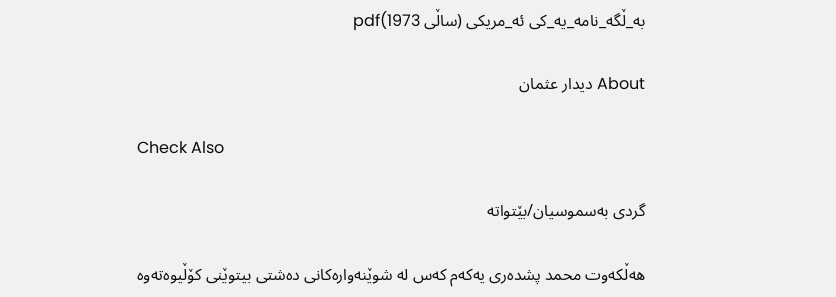به_ڵگه_نامه_یه_كی ئه_مریكی (ساڵی 1973)pdf

About دیدار عثمان

Check Also

گردی بەسموسیان/بێتواتە

هه‌ڵكه‌وت محمد پشده‌ری یەکەم کەس لە شوێنەوارەکانی دەشتی بیتوێنی کۆڵیوەتەوە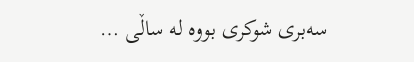سەبری شوکری بووە لە ساڵی …